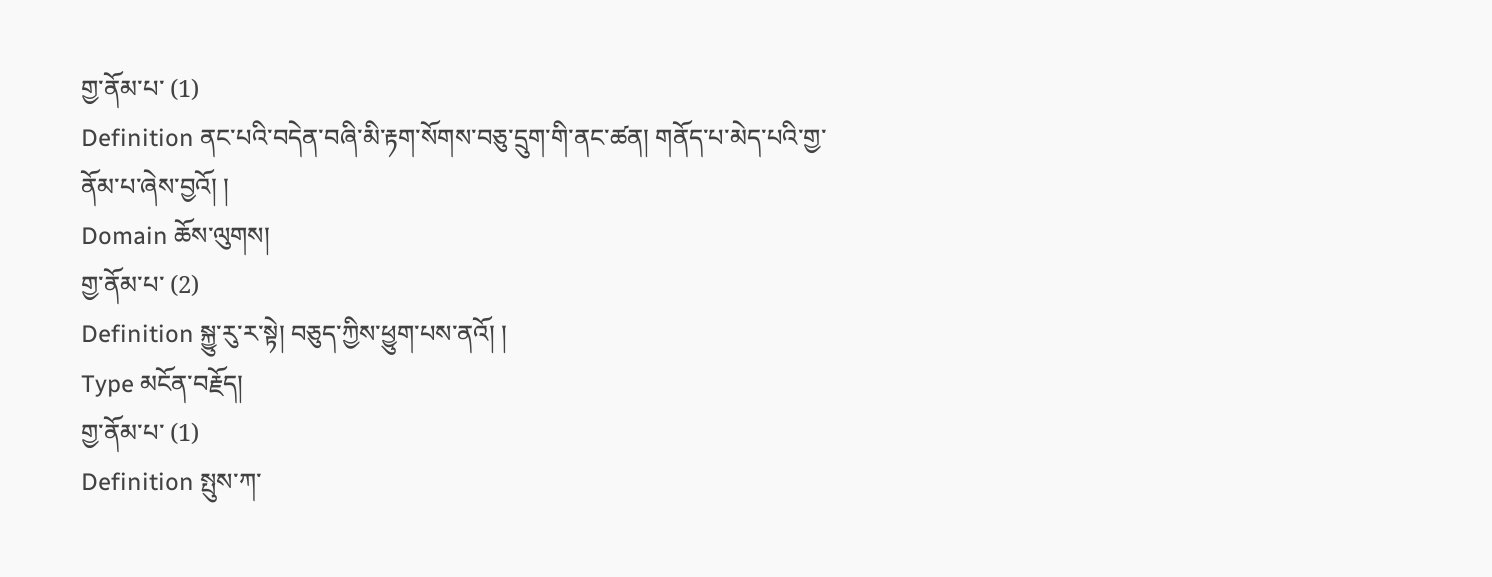གྱ་ནོམ་པ་ (1)
Definition ནང་པའི་བདེན་བཞི་མི་རྟག་སོགས་བཅུ་དྲུག་གི་ནང་ཚན། གནོད་པ་མེད་པའི་གྱ་ནོམ་པ་ཞེས་བྱའོ། །
Domain ཆོས་ལུགས།
གྱ་ནོམ་པ་ (2)
Definition སྐྱུ་རུ་ར་སྟེ། བཅུད་ཀྱིས་ཕྱུག་པས་ནའོ། །
Type མངོན་བརྗོད།
གྱ་ནོམ་པ་ (1)
Definition སྤུས་ཀ་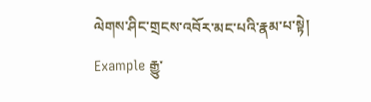ལེགས་ཤིང་གྲངས་འབོར་མང་པའི་རྣམ་པ་སྟེ།
Example རྒྱུ་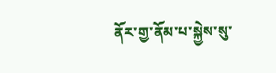ནོར་གྱ་ནོམ་པ་སྐྱེས་སུ་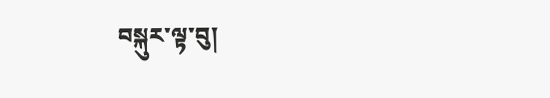བསྐུར་ལྟ་བུ།